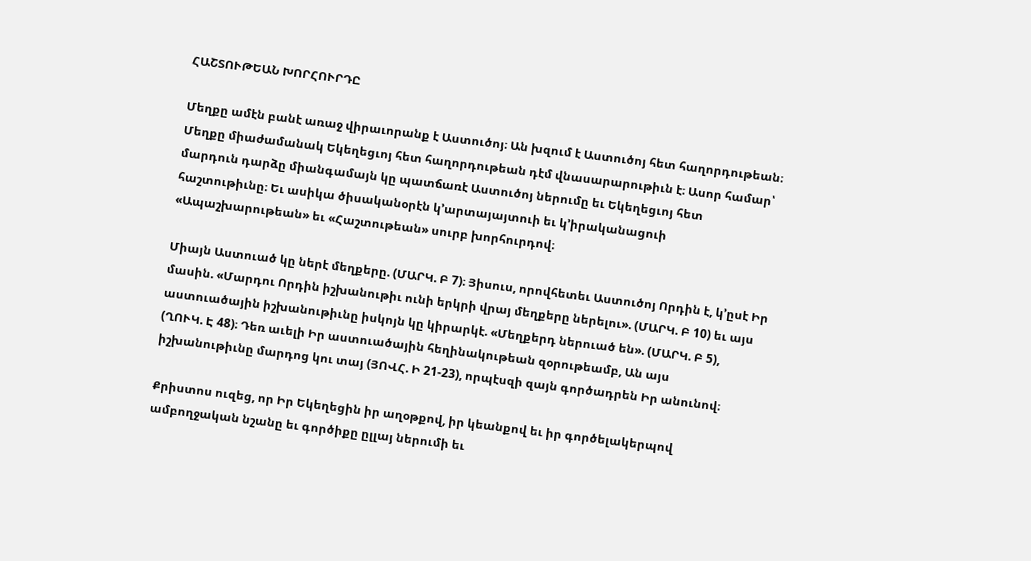ՀԱՇՏՈՒԹԵԱՆ ԽՈՐՀՈՒՐԴԸ

Մեղքը ամէն բանէ առաջ վիրաւորանք է Աստուծոյ։ Ան խզում է Աստուծոյ հետ հաղորդութեան։ Մեղքը միաժամանակ Եկեղեցւոյ հետ հաղորդութեան դէմ վնասարարութիւն է։ Ասոր համար՝ մարդուն դարձը միանգամայն կը պատճառէ Աստուծոյ ներումը եւ Եկեղեցւոյ հետ հաշտութիւնը։ Եւ ասիկա ծիսականօրէն կ՚արտայայտուի եւ կ՚իրականացուի «Ապաշխարութեան» եւ «Հաշտութեան» սուրբ խորհուրդով։

Միայն Աստուած կը ներէ մեղքերը. (ՄԱՐԿ. Բ 7)։ Յիսուս, որովհետեւ Աստուծոյ Որդին է, կ՚ըսէ Իր մասին. «Մարդու Որդին իշխանութիւ ունի երկրի վրայ մեղքերը ներելու». (ՄԱՐԿ. Բ 10) եւ այս աստուածային իշխանութիւնը իսկոյն կը կիրարկէ. «Մեղքերդ ներուած են». (ՄԱՐԿ. Բ 5), (ՂՈՒԿ. Է 48)։ Դեռ աւելի Իր աստուածային հեղինակութեան զօրութեամբ, Ան այս իշխանութիւնը մարդոց կու տայ (ՅՈՎՀ. Ի 21-23), որպէսզի զայն գործադրեն Իր անունով։

Քրիստոս ուզեց, որ Իր Եկեղեցին իր աղօթքով, իր կեանքով եւ իր գործելակերպով ամբողջական նշանը եւ գործիքը ըլլայ ներումի եւ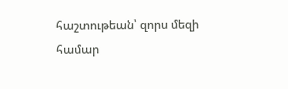հաշտութեան՝ զորս մեզի համար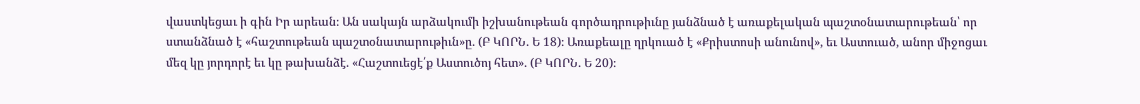վաստկեցաւ ի գին Իր արեան։ Ան սակայն արձակումի իշխանութեան գործադրութիւնը յանձնած է առաքելական պաշտօնատարութեան՝ որ ստանձնած է «հաշտութեան պաշտօնատարութիւն»ը. (Բ ԿՈՐՆ. Ե 18)։ Առաքեալը ղրկուած է «Քրիստոսի անունով», եւ Աստուած, անոր միջոցաւ մեզ կը յորդորէ եւ կը թախանձէ. «Հաշտուեցէ՛ք Աստուծոյ հետ». (Բ ԿՈՐՆ. Ե 20)։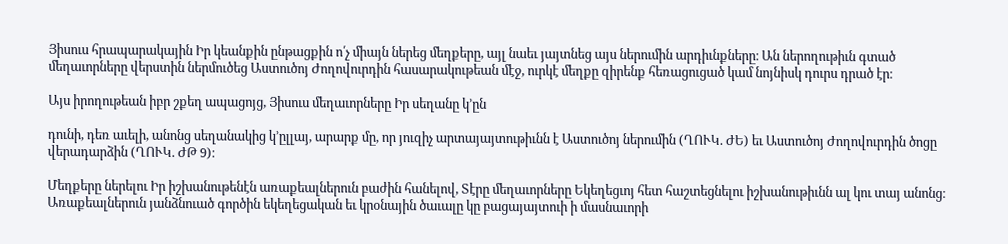Յիսուս հրապարակային Իր կեանքին ընթացքին ո՛չ միայն ներեց մեղքերը, այլ նաեւ յայտնեց այս ներումին արդիւնքները։ Ան ներողութիւն գտած մեղաւորները վերստին ներմուծեց Աստուծոյ Ժողովուրդին հասարակութեան մէջ, ուրկէ մեղքը զիրենք հեռացուցած կամ նոյնիսկ դուրս դրած էր։

Այս իրողութեան իբր շքեղ ապացոյց, Յիսուս մեղաւորները Իր սեղանը կ՚ըն

դունի, դեռ աւելի, անոնց սեղանակից կ՚ըլլայ, արարք մը, որ յուզիչ արտայայտութիւնն է Աստուծոյ ներումին (ՂՈՒԿ. ԺԵ) եւ Աստուծոյ Ժողովուրդին ծոցը վերադարձին (ՂՈՒԿ. ԺԹ 9)։

Մեղքերը ներելու Իր իշխանութենէն առաքեալներուն բաժին հանելով, Տէրը մեղաւորները Եկեղեցւոյ հետ հաշտեցնելու իշխանութիւնն ալ կու տայ անոնց։ Առաքեալներուն յանձնուած գործին եկեղեցական եւ կրօնային ծաւալը կը բացայայտուի ի մասնաւորի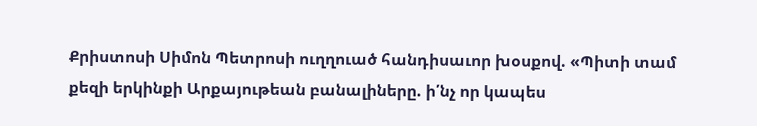Քրիստոսի Սիմոն Պետրոսի ուղղուած հանդիսաւոր խօսքով. «Պիտի տամ քեզի երկինքի Արքայութեան բանալիները. ի՛նչ որ կապես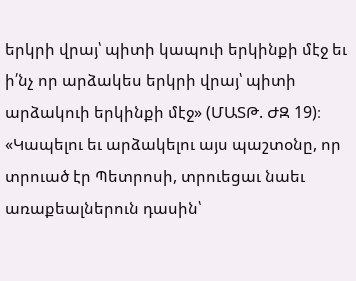երկրի վրայ՝ պիտի կապուի երկինքի մէջ եւ ի՛նչ որ արձակես երկրի վրայ՝ պիտի արձակուի երկինքի մէջ» (ՄԱՏԹ. ԺԶ 19)։ «Կապելու եւ արձակելու այս պաշտօնը, որ տրուած էր Պետրոսի, տրուեցաւ նաեւ առաքեալներուն դասին՝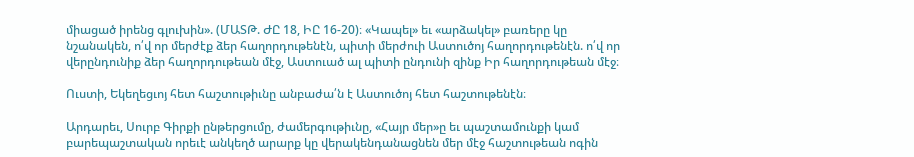միացած իրենց գլուխին». (ՄԱՏԹ. ԺԸ 18, ԻԸ 16-20)։ «Կապել» եւ «արձակել» բառերը կը նշանակեն, ո՛վ որ մերժէք ձեր հաղորդութենէն, պիտի մերժուի Աստուծոյ հաղորդութենէն. ո՛վ որ վերընդունիք ձեր հաղորդութեան մէջ, Աստուած ալ պիտի ընդունի զինք Իր հաղորդութեան մէջ։

Ուստի, Եկեղեցւոյ հետ հաշտութիւնը անբաժա՛ն է Աստուծոյ հետ հաշտութենէն։

Արդարեւ, Սուրբ Գիրքի ընթերցումը, ժամերգութիւնը, «Հայր մեր»ը եւ պաշտամունքի կամ բարեպաշտական որեւէ անկեղծ արարք կը վերակենդանացնեն մեր մէջ հաշտութեան ոգին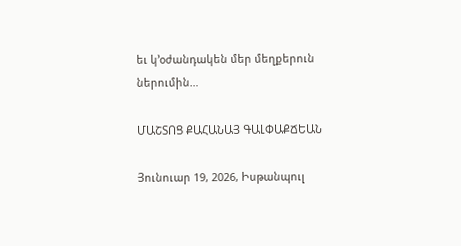եւ կ՚օժանդակեն մեր մեղքերուն ներումին…

ՄԱՇՏՈՑ ՔԱՀԱՆԱՅ ԳԱԼՓԱՔՃԵԱՆ

Յունուար 19, 2026, Իսթանպուլ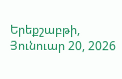Երեքշաբթի, Յունուար 20, 2026